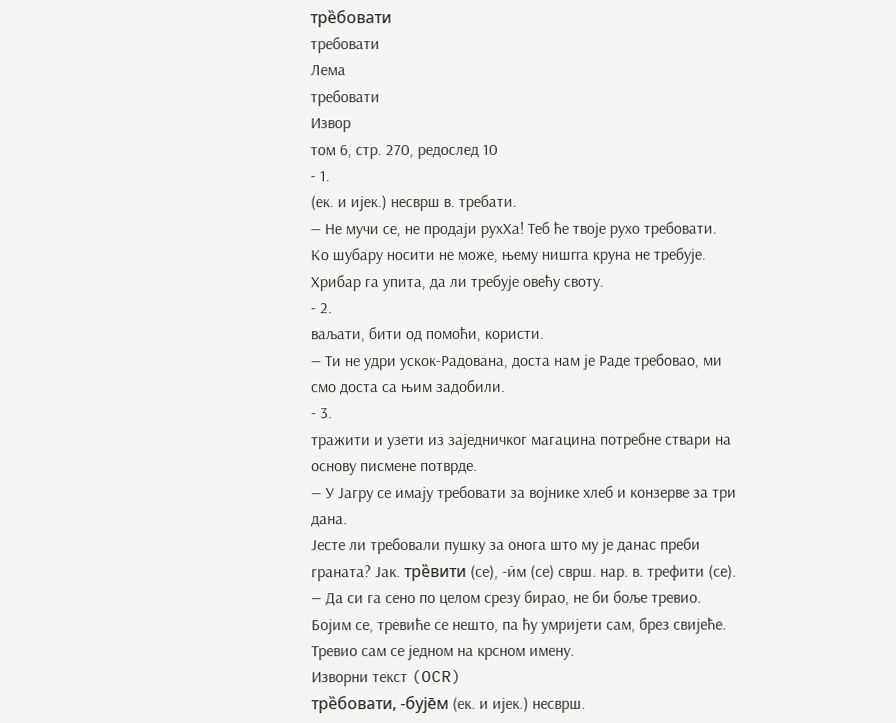тре̏бовати
требовати
Лема
требовати
Извор
том 6, стр. 270, редослед 10
- 1.
(ек. и ијек.) несврш в. требати.
— Не мучи се, не продаји рухХа! Теб ће твоје рухо требовати.
Ко шубару носити не може, њему нишrrа круна не требује.
Хрибар га упита, да ли требује овећу своту.
- 2.
ваљати, бити од помоћи, користи.
— Ти не удри ускок-Радована, доста нам је Раде требовао, ми смо доста са њим задобили.
- 3.
тражити и узети из заједничког магацина потребне ствари на основу писмене потврде.
— У Јагру се имају требовати за војнике хлеб и конзерве за три дана.
Јесте ли требовали пушку за онога што му је данас преби граната? Јак. тре̏вити (се), -ӣм (се) сврш. нар. в. трефити (се).
— Да си га сено по целом срезу бирао, не би боље тревио.
Бојим се, тревиће се нешто, па ћу умријети сам, брез свијеће.
Тревио сам се једном на крсном имену.
Изворни текст (OCR)
тре̏бовати, -бује̄м (ек. и ијек.) несврш.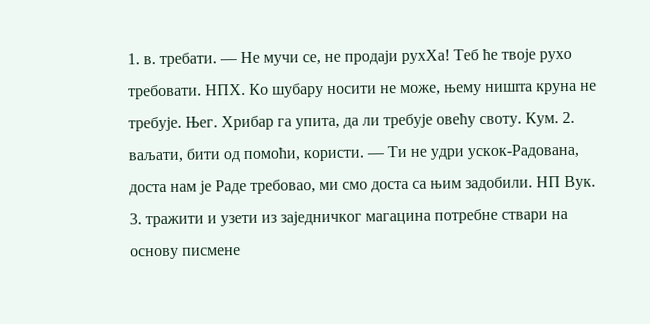1. в. требати. — Не мучи се, не продаји рухХа! Теб ће твоје рухо требовати. НПХ. Ко шубару носити не може, њему нишrrа круна не требује. Њег. Хрибар га упита, да ли требује овећу своту. Кум. 2. ваљати, бити од помоћи, користи. — Ти не удри ускок-Радована, доста нам је Раде требовао, ми смо доста са њим задобили. НП Вук. 3. тражити и узети из заједничког магацина потребне ствари на основу писмене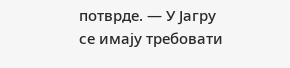потврде. — У Јагру се имају требовати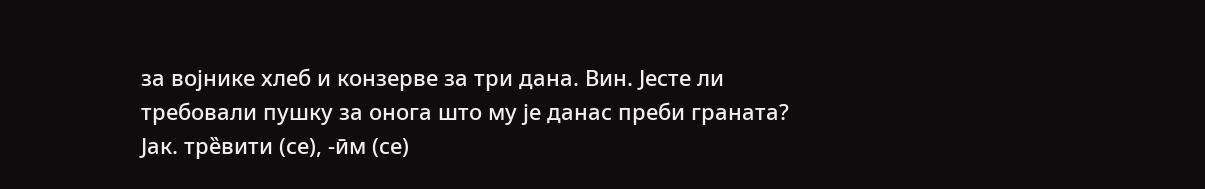за војнике хлеб и конзерве за три дана. Вин. Јесте ли требовали пушку за онога што му је данас преби граната? Јак. тре̏вити (се), -ӣм (се)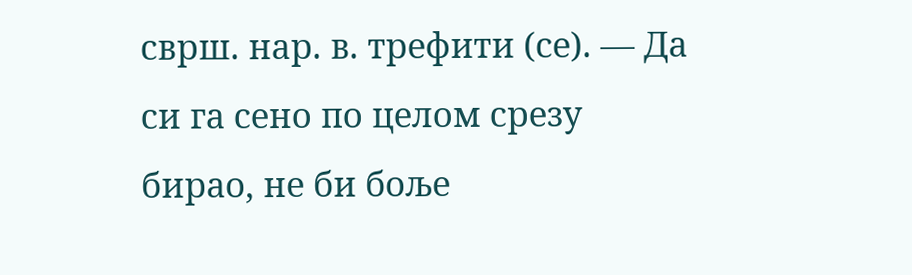сврш. нар. в. трефити (се). — Да си га сено по целом срезу бирао, не би боље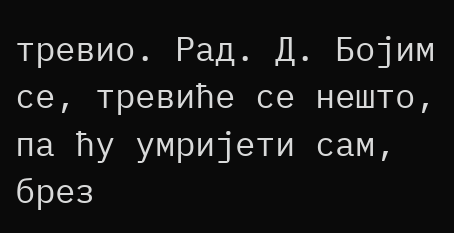тревио. Рад. Д. Бојим се, тревиће се нешто, па ћу умријети сам, брез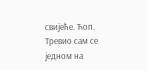свијеће. Ћоп. Тревио сам се једном на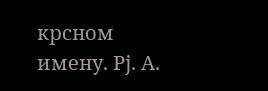крсном имену. Рј. А.